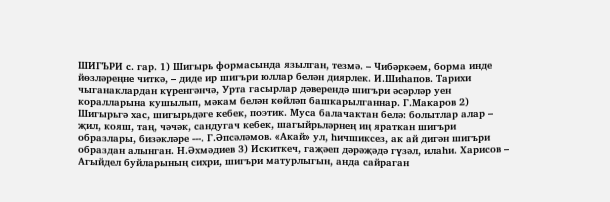ШИГЪРИ с. гар. 1) Шигырь формасында язылган, тезмә. – Чибәркәем, борма инде йөзләреңне читкә, – диде ир шигъри юллар белән диярлек. И.Шиһапов. Тарихи чыганаклардан күренгәнчә, Урта гасырлар дәверендә шигъри әсәрләр уен коралларына кушылып, мәкам белән көйләп башкарылганнар. Г.Макаров 2) Шигырьгә хас, шигырьдәге кебек, поэтик. Муса балачактан белә: болытлар алар – җил, кояш, таң, чәчәк, сандугач кебек, шагыйрьләрнең иң яраткан шигъри образлары, бизәкләре ---. Г.Әпсәләмов. «Акай» ул, һичшиксез, ак ай дигән шигъри образдан алынган. Н.Әхмәдиев 3) Искиткеч, гаҗәеп дәрәҗәдә гүзәл, илаһи. Харисов – Агыйдел буйларының сихри, шигъри матурлыгын, анда сайраган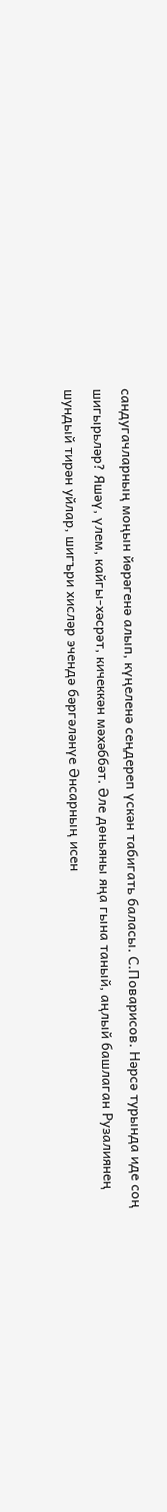сандугачларның моңын йөрәгенә алып, күңеленә сеңдереп үскән табигать баласы. С.Поварисов. Нәрсә турында иде соң шигырьләр? Яшәү, үлем, кайгы-хәсрәт, кичеккән мәхәббәт. Әле дөньяны яңа гына таный, аңлый башлаган Рузалиянең шундый тирән уйлар, шигъри хисләр эчендә бәргәләнүе Әнсарның исен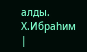алды. Х.Ибраһим |